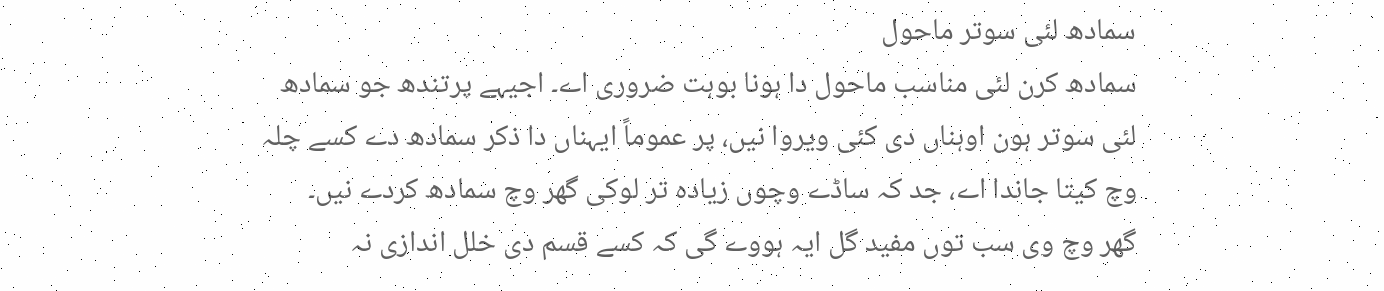سمادھ لئی سوتر ماحول
سمادھ کرن لئی مناسب ماحول دا ہونا بوہت ضروری اے۔ اجیہے پرتندھ جو سمادھ لئی سوتر ہون اوہناں دی کئی ویروا نیں، پر عموماً ایہناں دا ذکر سمادھ دے کسے چلہ وچ کیتا جاندا اے، جد کہ ساڈے وچوں زیادہ تر لوکی گھر وچ سمادھ کردے نیں۔
گھر وچ وی سب توں مفید گل ایہ ہووے گی کہ کسے قسم دی خلل اندازی نہ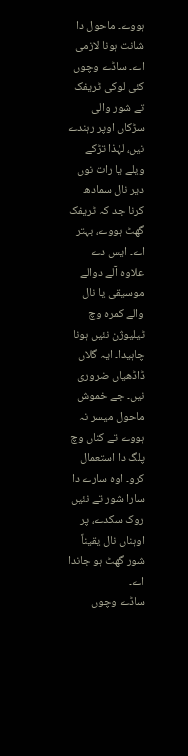ہووے۔ ماحول دا شانت ہونا لازمی اے۔ ساڈے وچوں کئی لوکی ٹریفک تے شور والی سڑکاں اوپر رہندے نیں، لہٰذا تڑکے ویلے یا رات نوں دیر نال سمادھ کرنا جد کہ ٹریفک گھٹ ہووے، بہتر اے۔ ایس دے علاوہ آلے دوالے موسیقی یا نال والے کمرہ وچ ٹیلیوژن نئیں ہونا چاہیدا۔ ایہ گلاں ڈاڈھیاں ضروری نیں۔ جے خموش ماحول میسر نہ ہووے تے کناں وچ پلگ دا استعمال کرو۔ اوہ سارے دا سارا شور تے نئیں روک سکدے، پر اوہناں نال یقیناً شور گھٹ ہو جاندا اے۔
ساڈے وچوں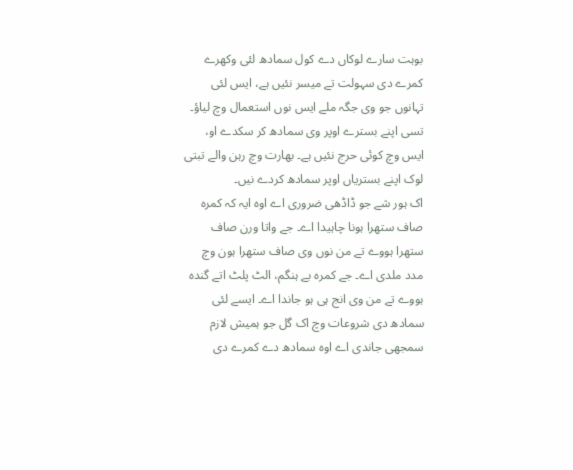بوہت سارے لوکاں دے کول سمادھ لئی وکھرے کمرے دی سہولت تے میسر نئیں ہے، ایس لئی تہانوں جو وی جگہ ملے ایس نوں استعمال وچ لیاؤ۔ تسی اپنے بسترے اوپر وی سمادھ کر سکدے او، ایس وچ کوئی حرج نئیں ہے۔ بھارت وچ رہن والے تبتی لوک اپنے بستریاں اوپر سمادھ کردے نیں۔
اک ہور شے جو ڈاڈھی ضروری اے اوہ ایہ کہ کمرہ صاف ستھرا ہونا چاہیدا اے۔ جے واتا ورن صاف ستھرا ہووے تے من نوں وی صاف ستھرا ہون وچ مدد ملدی اے۔ جے کمرہ بے ہنگم، الٹ پلٹ اتے گندہ ہووے تے من وی انج ہی ہو جاندا اے۔ ایسے لئی سمادھ دی شروعات وچ اک گل جو ہمیش لازم سمجھی جاندی اے اوہ سمادھ دے کمرے دی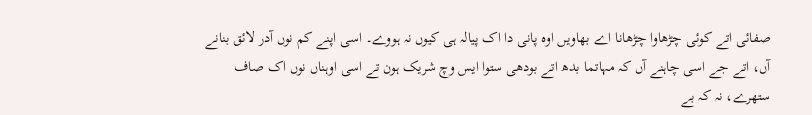صفائی اتے کوئی چڑھاوا چڑھانا اے بھاویں اوہ پانی دا اک پیالہ ہی کیوں نہ ہووے۔ اسی اپنے کم نوں آدر لائق بنانے آں، اتے جے اسی چاہنے آں کہ مہاتما بدھ اتے بودھی ستوا ایس وچ شریک ہون تے اسی اوہناں نوں اک صاف ستھرے، نہ کہ بے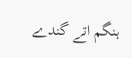ہنگم اتے گندے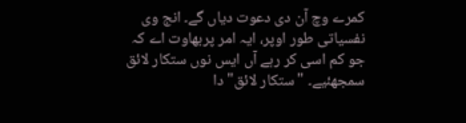کمرے وچ آن دی دعوت دیاں گے۔ انج وی نفسیاتی طور اوپر، ایہ امر پربھاوت اے کہ جو کم اسی کر رہے آں ایس نوں ستکار لائق سمجھئیے۔ "ستکار لائق" دا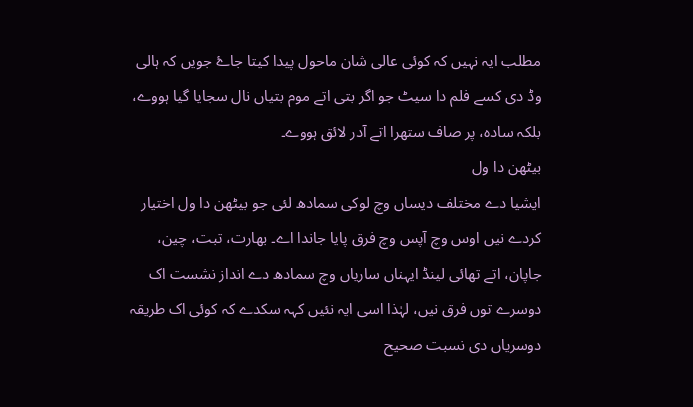مطلب ایہ نہیں کہ کوئی عالی شان ماحول پیدا کیتا جاۓ جویں کہ ہالی وڈ دی کسے فلم دا سیٹ جو اگر بتی اتے موم بتیاں نال سجایا گیا ہووے، بلکہ سادہ، پر صاف ستھرا اتے آدر لائق ہووے۔
بیٹھن دا ول
ایشیا دے مختلف دیساں وچ لوکی سمادھ لئی جو بیٹھن دا ول اختیار کردے نیں اوس وچ آپس وچ فرق پایا جاندا اے۔ بھارت، تبت، چین، جاپان، اتے تھائی لینڈ ایہناں ساریاں وچ سمادھ دے انداز نشست اک دوسرے توں فرق نیں، لہٰذا اسی ایہ نئیں کہہ سکدے کہ کوئی اک طریقہ دوسریاں دی نسبت صحیح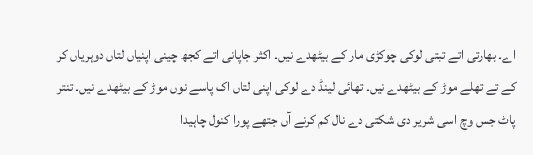اے۔ بھارتی اتے تبتی لوکی چوکڑی مار کے بیٹھدے نیں۔ اکثر جاپانی اتے کجھ چینی اپنیاں لتاں دوہریاں کر کے تے تھلے موڑ کے بیٹھدے نیں۔ تھائی لینڈ دے لوکی اپنی لتاں اک پاسے نوں موڑ کے بیٹھدے نیں۔ تنتر پاٹ جس وچ اسی شریر دی شکتی دے نال کم کرنے آں جتھے پورا کنول چاہیدا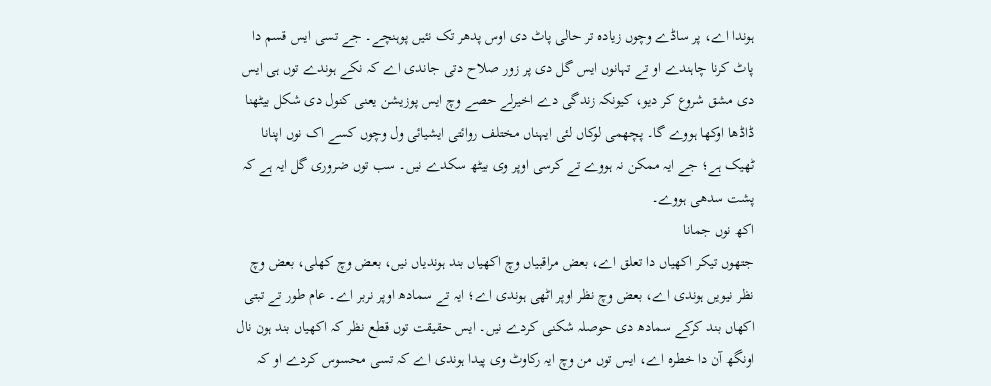ہوندا اے، پر ساڈے وچوں زیادہ تر حالی پاٹ دی اوس پدھر تک نئیں پوہنچے۔ جے تسی ایس قسم دا پاٹ کرنا چاہندے او تے تہانوں ایس گل دی پر زور صلاح دتی جاندی اے کہ نکے ہوندے توں ہی ایس دی مشق شروع کر دیو، کیونکہ زندگی دے اخیرلے حصے وچ ایس پوزیشن یعنی کنول دی شکل بیٹھنا ڈاڈھا اوکھا ہووے گا۔ پچھمی لوکاں لئی ایہناں مختلف روائتی ایشیائی ول وچوں کسے اک نوں اپنانا ٹھیک ہے؛ جے ایہ ممکن نہ ہووے تے کرسی اوپر وی بیٹھ سکدے نیں۔ سب توں ضروری گل ایہ ہے کہ پشت سدھی ہووے۔
اکھ نوں جمانا
جتھوں تیکر اکھیاں دا تعلق اے، بعض مراقبیاں وچ اکھیاں بند ہوندیاں نیں، بعض وچ کھلی، بعض وچ نظر نیویں ہوندی اے، بعض وچ نظر اوپر اٹھی ہوندی اے؛ ایہ تے سمادھ اوپر نربر اے۔ عام طور تے تبتی اکھاں بند کرکے سمادھ دی حوصلہ شکنی کردے نیں۔ ایس حقیقت توں قطع نظر کہ اکھیاں بند ہون نال اونگھ آن دا خطرہ اے، ایس توں من وچ ایہ رکاوٹ وی پیدا ہوندی اے کہ تسی محسوس کردے او کہ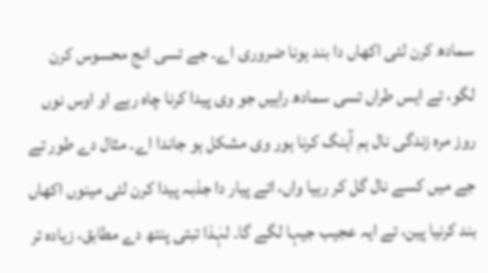سمادھ کرن لئی اکھاں دا بند ہونا ضروری اے۔ جے تسی انج محسوس کرن لگو، تے ایس طراں تسی سمادھ راہیں جو وی پیدا کرنا چاہ رہے او اوس نوں روز مرہ زندگی نال ہم آہنگ کرنا ہور وی مشکل ہو جاندا اے۔ مثال دے طور تے جے میں کسے نال گل کر رہیا واں، اتے پیار دا جذبہ پیدا کرن لئی مینوں اکھاں بند کرنیا پین، تے ایہ عجیب جیہا لگے گا۔ لہٰذا تبتی پنتھ دے مطابق، زیادہ تر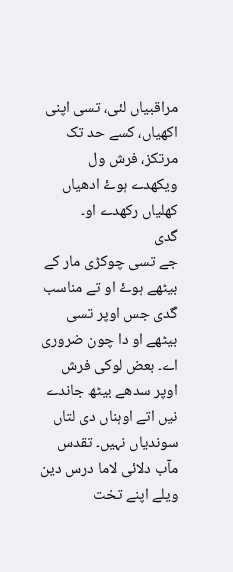مراقبیاں لئی، تسی اپنی اکھیاں، کسے حد تک مرتکز، فرش ول ویکھدے ہوۓ ادھیاں کھلیاں رکھدے او۔
گدی
جے تسی چوکڑی مار کے بیٹھے ہوۓ او تے مناسب گدی جس اوپر تسی بیٹھے او دا چون ضروری اے۔ بعض لوکی فرش اوپر سدھے بیٹھ جاندے نیں اتے اوہناں دی لتاں سوندیاں نہیں۔ تقدس مآب دلائی لاما درس دین ویلے اپنے تخت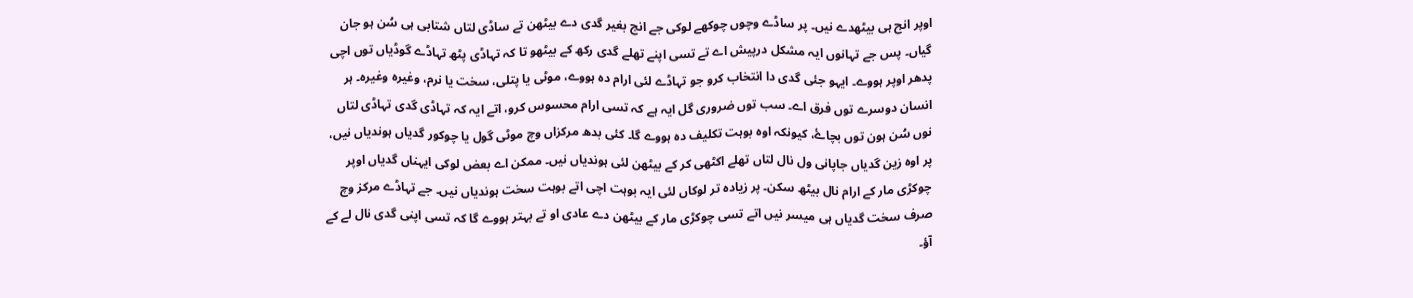اوپر انج ہی بیٹھدے نیں۔ پر ساڈے وچوں چوکھے لوکی جے انج بغیر گدی دے بیٹھن تے ساڈی لتاں شتابی ہی سُن ہو جان گیاں۔ پس جے تہانوں ایہ مشکل درپیش اے تے تسی اپنے تھلے گدی رکھ کے بیٹھو تا کہ تہاڈی پٹھ تہاڈے گوڈیاں توں اچی پدھر اوپر ہووے۔ ایہو جئی گدی دا انتخاب کرو جو تہاڈے لئی ارام دہ ہووے، موٹی یا پتلی، سخت یا نرم، وغیرہ وغیرہ۔ ہر انسان دوسرے توں فرق اے۔ سب توں ضروری گل ایہ ہے کہ تسی ارام محسوس کرو، اتے ایہ کہ تہاڈی گدی تہاڈی لتاں نوں سُن ہون توں بچاۓ، کیونکہ اوہ بوہت تکلیف دہ ہووے گا۔ کئی بدھ مرکزاں وچ موٹی گول یا چوکور گدیاں ہوندیاں نیں، پر اوہ زین گدیاں جاپانی ول نال لتاں تھلے اکٹھی کر کے بیٹھن لئی ہوندیاں نیں۔ ممکن اے بعض لوکی ایہناں گدیاں اوپر چوکڑی مار کے ارام نال بیٹھ سکن۔ پر زیادہ تر لوکاں لئی ایہ بوہت اچی اتے بوہت سخت ہوندیاں نیں۔ جے تہاڈے مرکز وچ صرف سخت گدیاں ہی میسر نیں اتے تسی چوکڑی مار کے بیٹھن دے عادی او تے بہتر ہووے گا کہ تسی اپنی گدی نال لے کے آؤ۔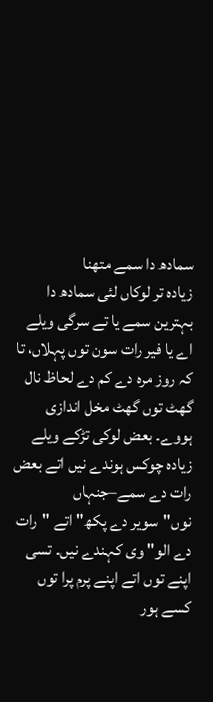سمادھ دا سمے متھنا
زیادہ تر لوکاں لئی سمادھ دا بہترین سمے یا تے سرگی ویلے اے یا فیر رات سون توں پہلاں، تا کہ روز مرہ دے کم دے لحاظ نال گھٹ توں گھٹ مخل اندازی ہووے۔ بعض لوکی تڑکے ویلے زیادہ چوکس ہوندے نیں اتے بعض رات دے سمے–جنہاں نوں"سویر دے پکھ" اتے "رات دے الو" وی کہندے نیں۔ تسی اپنے توں اتے اپنے پرم پرا توں کسے ہور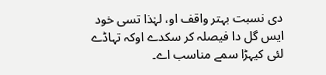دی نسبت بہتر واقف او، لہٰذا تسی خود ایس گل دا فیصلہ کر سکدے اوکہ تہاڈے لئی کیہڑا سمے مناسب اے۔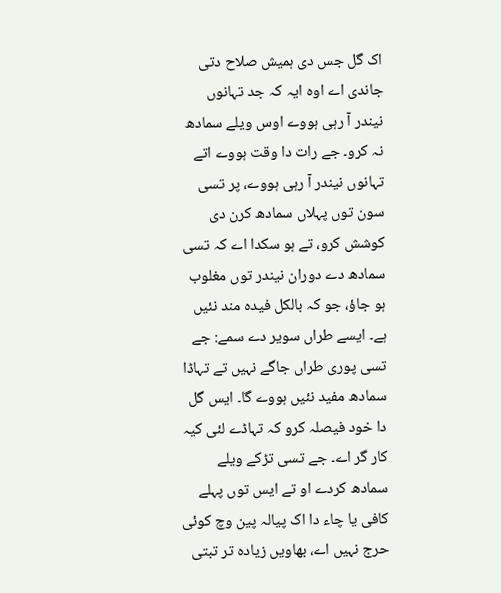اک گل جس دی ہمیش صلاح دتی جاندی اے اوہ ایہ کہ جد تہانوں نیندر آ رہی ہووے اوس ویلے سمادھ نہ کرو۔ جے رات دا وقت ہووے اتے تہانوں نیندر آ رہی ہووے، پر تسی سون توں پہلاں سمادھ کرن دی کوشش کرو، تے ہو سکدا اے کہ تسی سمادھ دے دوران نیندر توں مغلوب ہو جاؤ، جو کہ بالکل فیدہ مند نئیں ہے۔ ایسے طراں سویر دے سمے: جے تسی پوری طراں جاگے نہیں تے تہاڈا سمادھ مفید نئیں ہووے گا۔ ایس گل دا خود فیصلہ کرو کہ تہاڈے لئی کیہ کار گر اے۔ جے تسی تڑکے ویلے سمادھ کردے او تے ایس توں پہلے کافی یا چاء دا اک پیالہ پین وچ کوئی حرج نہیں اے، بھاویں زیادہ تر تبتی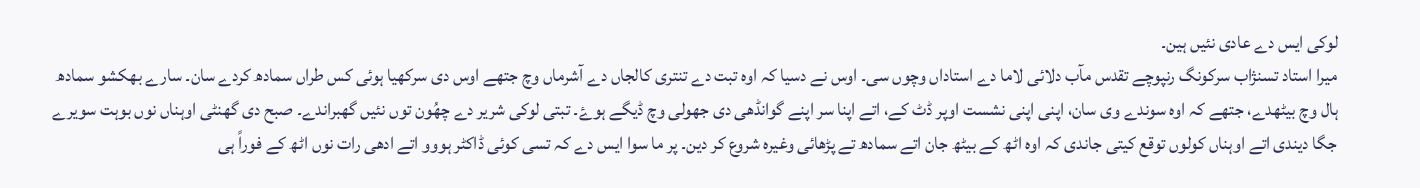لوکی ایس دے عادی نئیں ہین۔
میرا استاد تسنژاب سرکونگ رنپوچے تقدس مآب دلائی لاما دے استاداں وچوں سی۔ اوس نے دسیا کہ اوہ تبت دے تنتری کالجاں دے آشرماں وچ جتھے اوس دی سرکھیا ہوئی کس طراں سمادھ کردے سان۔ سارے بھکشو سمادھ ہال وچ بیٹھدے، جتھے کہ اوہ سوندے وی سان، اپنی اپنی نشست اوپر ڈٹ کے، اتے اپنا سر اپنے گوانڈھی دی جھولی وچ ڈیگے ہوۓ۔ تبتی لوکی شریر دے چھُون توں نئیں گھبراندے۔ صبح دی گھنٹی اوہناں نوں بوہت سویرے جگا دیندی اتے اوہناں کولوں توقع کیتی جاندی کہ اوہ اٹھ کے بیٹھ جان اتے سمادھ تے پڑھائی وغیرہ شروع کر دین۔ پر ما سوا ایس دے کہ تسی کوئی ڈاکٹر ہووو اتے ادھی رات نوں اٹھ کے فوراً ہی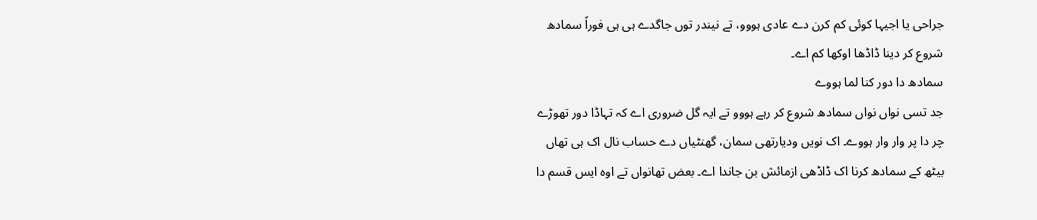جراحی یا اجیہا کوئی کم کرن دے عادی ہووو، تے نیندر توں جاگدے ہی ہی فوراً سمادھ شروع کر دینا ڈاڈھا اوکھا کم اے۔
سمادھ دا دور کنا لما ہووے
جد تسی نواں نواں سمادھ شروع کر رہے ہووو تے ایہ گل ضروری اے کہ تہاڈا دور تھوڑے چر دا پر وار وار ہووے۔ اک نویں ودیارتھی سمان، گھنٹیاں دے حساب نال اک ہی تھاں بیٹھ کے سمادھ کرنا اک ڈاڈھی ازمائش بن جاندا اے۔ بعض تھانواں تے اوہ ایس قسم دا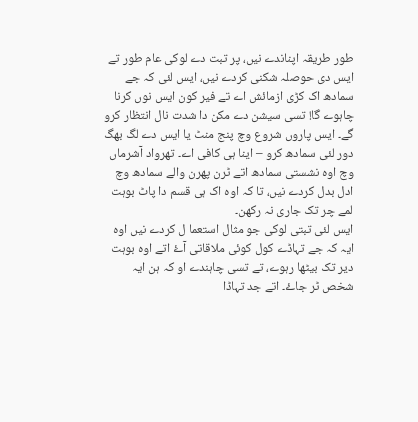طور طریقہ اپناندے نیں، پر تبت دے لوکی عام طور تے ایس دی حوصلہ شکنی کردے نیں، ایس لئی کہ جے سمادھ اک کڑی ازمائش اے تے فیر کون ایس نوں کرنا چاہوے گا! تسی سیشن دے مکن دا شدت نال انتظار کرو گے۔ ایس پاروں شروع وچ پنج منٹ یا ایس دے لگ بھگ دور لئی سمادھ کرو – اینا ہی کافی اے۔ تھرواد آشرماں وچ اوہ نشستی سمادھ اتے ٹرن پھرن والے سمادھ وچ ادل بدل کردے نیں، تا کہ اوہ اک ہی قسم دا پاٹ بوہت لمے چر تک جاری نہ رکھن۔
ایس لئی تبتی لوکی جو مثال استعما ل کردے نیں اوہ ایہ کہ جے تہاڈے کول کوئی ملاقاتی آۓ اتے اوہ بوہت دیر تک بیٹھا رہوے، تے تسی چاہندے او کہ ہن ایہ شخص ٹر جاۓ۔ اتے جد تہاڈا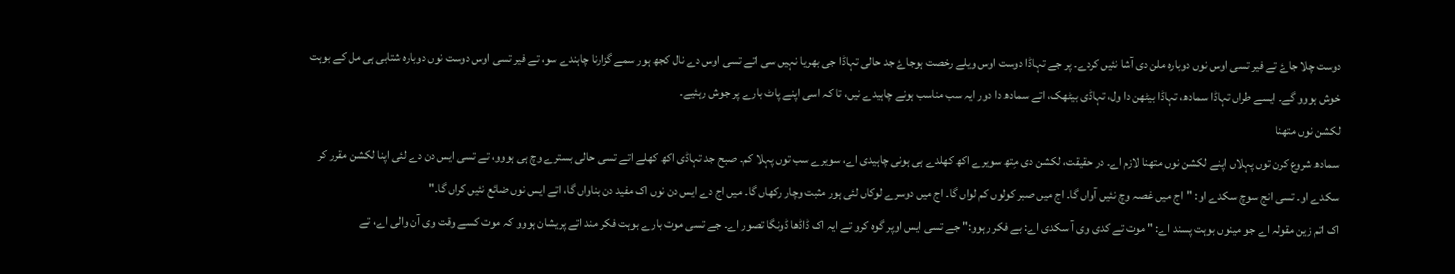دوست چلا جاۓ تے فیر تسی اوس نوں دوبارہ ملن دی آشا نئیں کردے۔ پر جے تہاڈا دوست اوس ویلے رخصت ہوجاۓ جد حالی تہاڈا جی بھریا نہیں سی اتے تسی اوس دے نال کجھ ہور سمے گزارنا چاہندے سو، تے فیر تسی اوس دوست نوں دوبارہ شتابی ہی مل کے بوہت خوش ہووو گے۔ ایسے طراں تہاڈا سمادھ، تہاڈا بیٹھن دا ول، تہاڈی بیٹھک، اتے سمادھ دا دور ایہ سب مناسب ہونے چاہیدے نیں، تا کہ اسی اپنے پاٹ بارے پر جوش رہئیے۔
لکشن نوں متھنا
سمادھ شروع کرن توں پہلاں اپنے لکشن نوں متھنا لازم اے۔ در حقیقت، لکشن دی مِتھ سویرے اکھ کھلدے ہی ہونی چاہیدی اے، سویرے سب توں پہلا کم۔ صبح جد تہاڈی اکھ کھلے اتے تسی حالی بسترے وچ ہی ہووو، تے تسی ایس دن دے لئی اپنا لکشن مقرر کر سکدے او۔ تسی انج سوچ سکدے او: "اج میں غصہ وچ نئیں آواں گا۔ اج میں صبر کولوں کم لواں گا۔ اج میں دوسرے لوکاں لئی ہور مثبت وچار رکھاں گا۔ میں اج دے ایس دن نوں اک مفید دن بناواں گا، اتے ایس نوں ضائع نئیں کراں گا۔"
اک اتم زین مقولہ اے جو مینوں بوہت پسند اے: " موت تے کدی وی آ سکدی اے: بے فکر رہوو:" جے تسی ایس اوپر گوہ کرو تے ایہ اک ڈاڈھا ڈونگا تصور اے۔ جے تسی موت بارے بوہت فکر مند اتے پریشان ہووو کہ موت کسے وقت وی آن والی اے، تے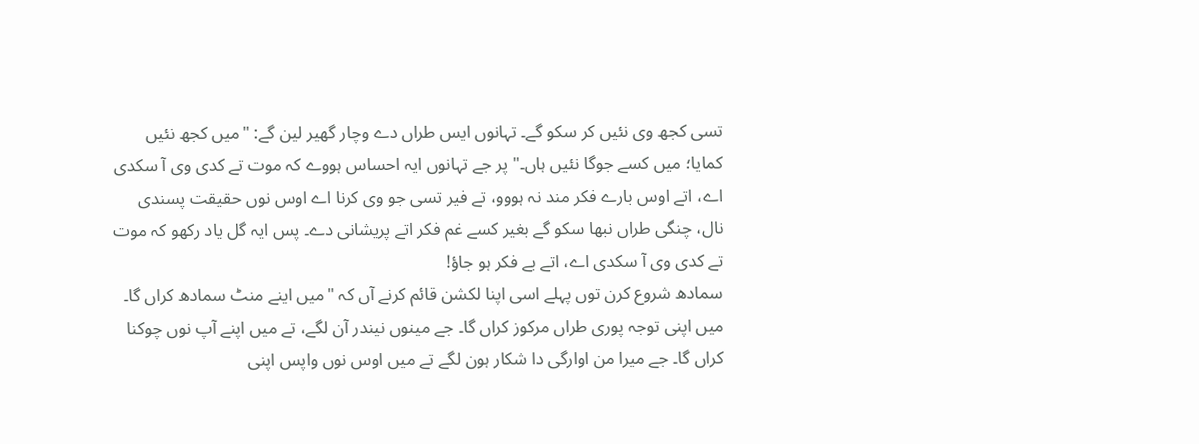تسی کجھ وی نئیں کر سکو گے۔ تہانوں ایس طراں دے وچار گھیر لین گے: "میں کجھ نئیں کمایا؛ میں کسے جوگا نئیں ہاں۔" پر جے تہانوں ایہ احساس ہووے کہ موت تے کدی وی آ سکدی اے، اتے اوس بارے فکر مند نہ ہووو، تے فیر تسی جو وی کرنا اے اوس نوں حقیقت پسندی نال، چنگی طراں نبھا سکو گے بغیر کسے غم فکر اتے پریشانی دے۔ پس ایہ گل یاد رکھو کہ موت تے کدی وی آ سکدی اے، اتے بے فکر ہو جاؤ!
سمادھ شروع کرن توں پہلے اسی اپنا لکشن قائم کرنے آں کہ "میں اینے منٹ سمادھ کراں گا۔ میں اپنی توجہ پوری طراں مرکوز کراں گا۔ جے مینوں نیندر آن لگے، تے میں اپنے آپ نوں چوکنا کراں گا۔ جے میرا من اوارگی دا شکار ہون لگے تے میں اوس نوں واپس اپنی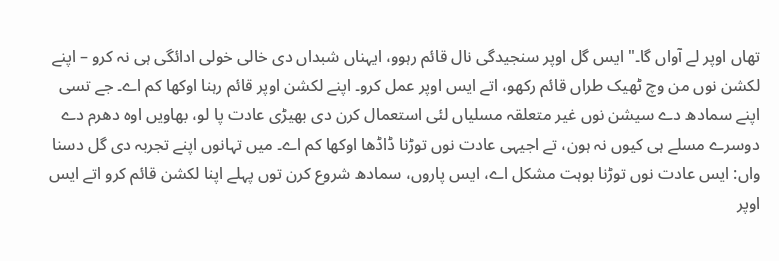تھاں اوپر لے آواں گا۔" ایس گل اوپر سنجیدگی نال قائم رہوو، ایہناں شبداں دی خالی خولی ادائگی ہی نہ کرو – اپنے لکشن نوں من وچ ٹھیک طراں قائم رکھو، اتے ایس اوپر عمل کرو۔ اپنے لکشن اوپر قائم رہنا اوکھا کم اے۔ جے تسی اپنے سمادھ دے سیشن نوں غیر متعلقہ مسلیاں لئی استعمال کرن دی بھیڑی عادت پا لو، بھاویں اوہ دھرم دے دوسرے مسلے ہی کیوں نہ ہون، تے اجیہی عادت نوں توڑنا ڈاڈھا اوکھا کم اے۔ میں تہانوں اپنے تجربہ دی گل دسنا واں: ایس عادت نوں توڑنا بوہت مشکل اے، ایس پاروں، سمادھ شروع کرن توں پہلے اپنا لکشن قائم کرو اتے ایس اوپر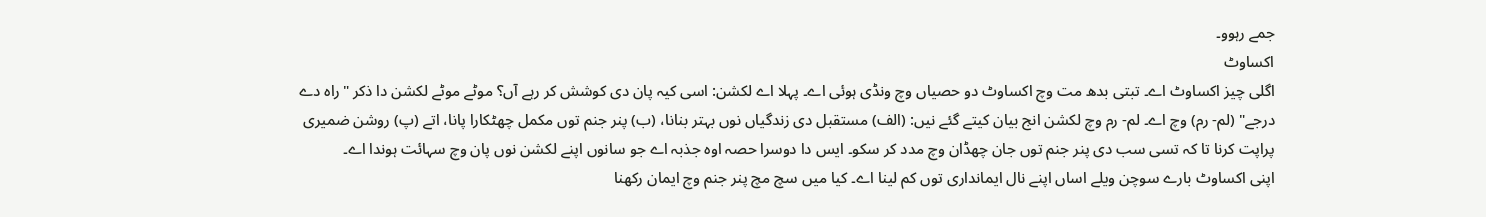جمے رہوو۔
اکساوٹ
اگلی چیز اکساوٹ اے۔ تبتی بدھ مت وچ اکساوٹ دو حصیاں وچ ونڈی ہوئی اے۔ پہلا اے لکشن: اسی کیہ پان دی کوشش کر رہے آں؟ موٹے موٹے لکشن دا ذکر "راہ دے درجے" (لم- رم) وچ اے۔ لم- رم وچ لکشن انج بیان کیتے گئے نیں: (الف) مستقبل دی زندگیاں نوں بہتر بنانا، (ب) پنر جنم توں مکمل چھٹکارا پانا، اتے (پ) روشن ضمیری پراپت کرنا تا کہ تسی سب دی پنر جنم توں جان چھڈان وچ مدد کر سکو۔ ایس دا دوسرا حصہ اوہ جذبہ اے جو سانوں اپنے لکشن نوں پان وچ سہائت ہوندا اے۔
اپنی اکساوٹ بارے سوچن ویلے اساں اپنے نال ایمانداری توں کم لینا اے۔ کیا میں سچ مچ پنر جنم وچ ایمان رکھنا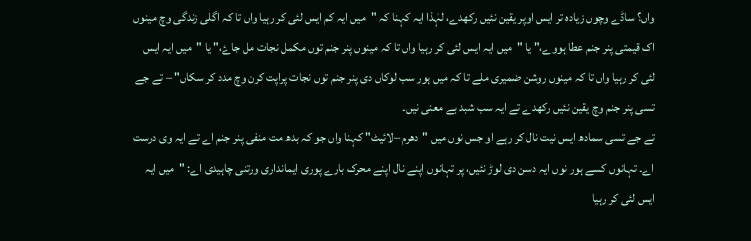واں؟ ساڈے وچوں زیادہ تر ایس اوپر یقین نئیں رکھدے، لہٰذا ایہ کہنا کہ "میں ایہ کم ایس لئی کر رہیا واں تا کہ اگلی زندگی وچ مینوں اک قیمتی پنر جنم عطا ہووے،" یا "میں ایہ ایس لئی کر رہیا واں تا کہ مینوں پنر جنم توں مکمل نجات مل جاۓ،" یا "میں ایہ ایس لئی کر رہیا واں تا کہ مینوں روشن ضمیری ملے تا کہ میں ہور سب لوکاں دی پنر جنم توں نجات پراپت کرن وچ مدد کر سکاں" – تے جے تسی پنر جنم وچ یقین نئیں رکھدے تے ایہ سب شبد بے معنی نیں۔
تے جے تسی سمادھ ایس نیت نال کر رہے او جس نوں میں "دھرم –لائیٹ" کہنا واں جو کہ بدھ مت منفی پنر جنم اے تے ایہ وی درست اے۔ تہانوں کسے ہور نوں ایہ دسن دی لوڑ نئیں، پر تہانوں اپنے نال اپنے محرک بارے پوری ایمانداری ورتنی چاہیدی اے: "میں ایہ ایس لئی کر رہیا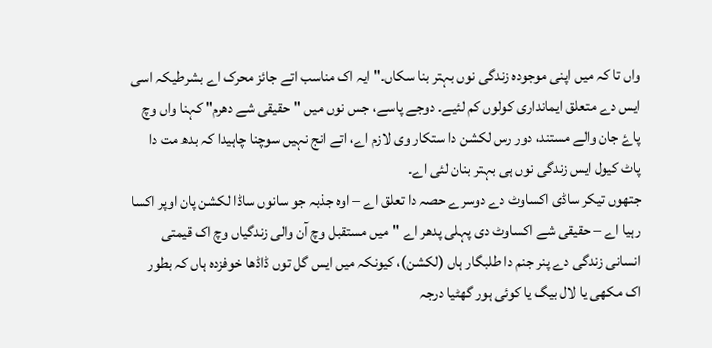واں تا کہ میں اپنی موجودہ زندگی نوں بہتر بنا سکاں۔" ایہ اک مناسب اتے جائز محرک اے بشرطیکہ اسی ایس دے متعلق ایمانداری کولوں کم لئیے۔ دوجے پاسے، جس نوں میں "حقیقی شے دھرم" کہنا واں وچ پاۓ جان والے مستند، دور رس لکشن دا ستکار وی لازم اے، اتے انج نہیں سوچنا چاہیدا کہ بدھ مت دا پاٹ کیول ایس زندگی نوں ہی بہتر بنان لئی اے۔
جتھوں تیکر ساڈی اکساوٹ دے دوسرے حصہ دا تعلق اے – اوہ جذبہ جو سانوں ساڈا لکشن پان اوپر اکسا رہیا اے – حقیقی شے اکساوٹ دی پہلی پدھر اے "میں مستقبل وچ آن والی زندگیاں وچ اک قیمتی انسانی زندگی دے پنر جنم دا طلبگار ہاں (لکشن)، کیونکہ میں ایس گل توں ڈاڈھا خوفزدہ ہاں کہ بطور اک مکھی یا لال بیگ یا کوئی ہور گھٹیا درجہ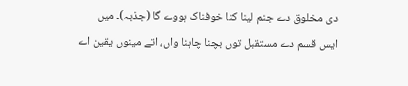دی مخلوق دے جنم لینا کنا خوفناک ہووے گا (جذبہ)۔ میں ایس قسم دے مستقبل توں بچنا چاہنا واں، اتے مینوں یقین اے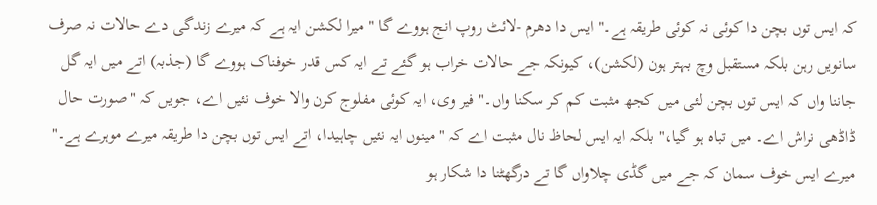کہ ایس توں بچن دا کوئی نہ کوئی طریقہ ہے۔" ایس دا دھرم -لائٹ روپ انج ہووے گا " میرا لکشن ایہ ہے کہ میرے زندگی دے حالات نہ صرف سانویں رہن بلکہ مستقبل وچ بہتر ہون (لکشن)، کیونکہ جے حالات خراب ہو گئے تے ایہ کس قدر خوفناک ہووے گا (جذبہ) اتے میں ایہ گل جاننا واں کہ ایس توں بچن لئی میں کجھ مثبت کم کر سکنا واں۔" فیر وی، ایہ کوئی مفلوج کرن والا خوف نئیں اے، جویں کہ "صورت حال ڈاڈھی نراش اے۔ میں تباہ ہو گیا،" بلکہ ایہ ایس لحاظ نال مثبت اے کہ "مینوں ایہ نئیں چاہیدا، اتے ایس توں بچن دا طریقہ میرے موہرے ہے۔" میرے ایس خوف سمان کہ جے میں گڈی چلاواں گا تے درگھٹنا دا شکار ہو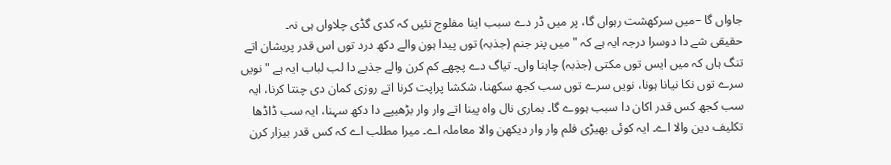جاواں گا –میں سرکھشت رہواں گا، پر میں ڈر دے سبب اینا مفلوج نئیں کہ کدی گڈی چلاواں ہی نہ۔
حقیقی شے دا دوسرا درجہ ایہ ہے کہ "میں پنر جنم (جذبہ) توں پیدا ہون والے دکھ درد توں اس قدر پریشان اتے تنگ ہاں کہ میں ایس توں مکتی (جذبہ) چاہنا واں۔ تیاگ دے پچھے کم کرن والے جذبے دا لب لباب ایہ ہے "نویں سرے توں نکا نیانا ہونا، نویں سرے توں سب کجھ سکھنا، شکشا پراپت کرنا اتے روزی کمان دی چنتا کرنا، ایہ سب کجھ کس قدر اکان دا سبب ہووے گا۔ بماری نال واہ پینا اتے وار وار بڑھیپے دا دکھ سہنا، ایہ سب ڈاڈھا تکلیف دین والا اے۔ ایہ کوئی بھیڑی فلم وار وار دیکھن والا معاملہ اے۔ میرا مطلب اے کہ کس قدر بیزار کرن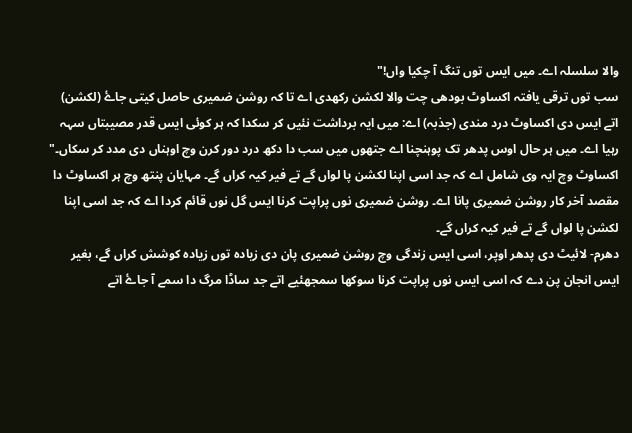والا سلسلہ اے۔ میں ایس توں تنگ آ چکیا واں!"
سب توں ترقی یافتہ اکساوٹ بودھی چت والا لکشن رکھدی اے تا کہ روشن ضمیری حاصل کیتی جاۓ (لکشن) اتے ایس دی اکساوٹ درد مندی (جذبہ) اے: میں ایہ برداشت نئیں کر سکدا کہ ہر کوئی ایس قدر مصیبتاں سہہ رہیا اے۔ میں ہر حال اوس پدھر تک پوہنچنا اے جتھوں میں سب دا دکھ درد دور کرن وچ اوہناں دی مدد کر سکاں۔"
اکساوٹ وچ ایہ وی شامل اے کہ جد اسی اپنا لکشن پا لواں گے تے فیر کیہ کراں گے۔ مہایان پنتھ وچ ہر اکساوٹ دا مقصد آخر کار روشن ضمیری پانا اے۔ روشن ضمیری نوں پراپت کرنا ایس گل نوں قائم کردا اے کہ جد اسی اپنا لکشن پا لواں گے تے فیر کیہ کراں گے۔
دھرم- لائیٹ دی پدھر اوپر، اسی ایس زندگی وچ روشن ضمیری پان دی زیادہ توں زیادہ کوشش کراں گے، بغیر ایس انجان پن دے کہ اسی ایس نوں پراپت کرنا سوکھا سمجھئیے اتے جد ساڈا مرگ دا سمے آ جاۓ اتے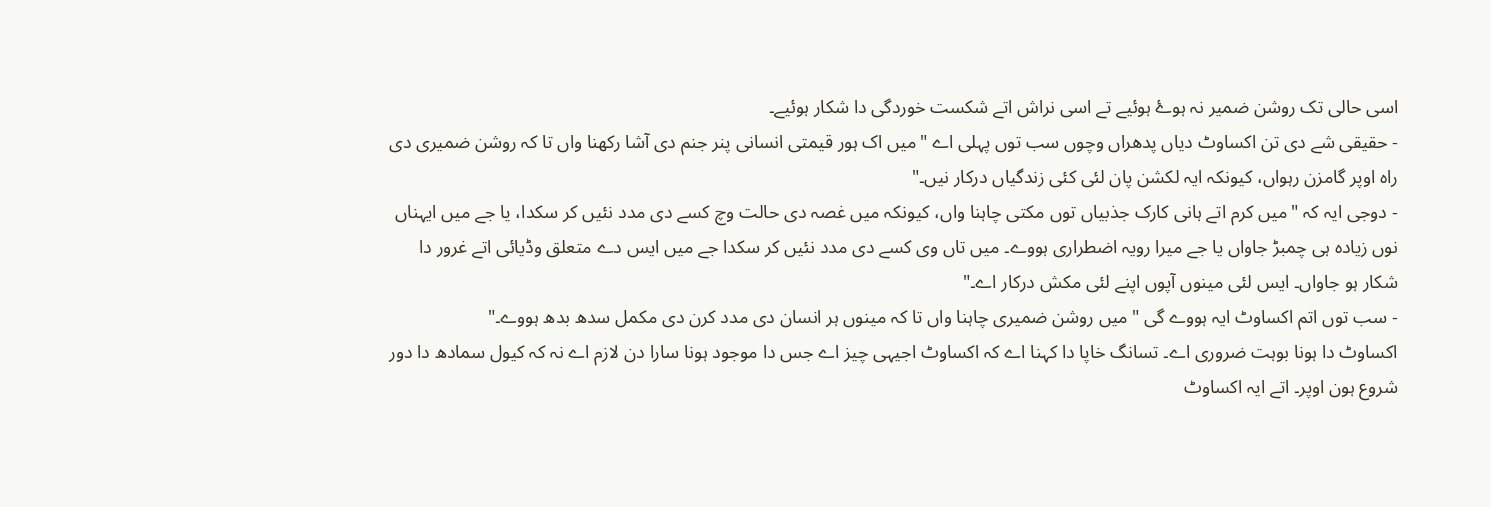اسی حالی تک روشن ضمیر نہ ہوۓ ہوئیے تے اسی نراش اتے شکست خوردگی دا شکار ہوئیے۔
- حقیقی شے دی تن اکساوٹ دیاں پدھراں وچوں سب توں پہلی اے "میں اک ہور قیمتی انسانی پنر جنم دی آشا رکھنا واں تا کہ روشن ضمیری دی راہ اوپر گامزن رہواں، کیونکہ ایہ لکشن پان لئی کئی زندگیاں درکار نیں۔"
- دوجی ایہ کہ "میں کرم اتے ہانی کارک جذبیاں توں مکتی چاہنا واں، کیونکہ میں غصہ دی حالت وچ کسے دی مدد نئیں کر سکدا، یا جے میں ایہناں نوں زیادہ ہی چمبڑ جاواں یا جے میرا رویہ اضطراری ہووے۔ میں تاں وی کسے دی مدد نئیں کر سکدا جے میں ایس دے متعلق وڈیائی اتے غرور دا شکار ہو جاواں۔ ایس لئی مینوں آپوں اپنے لئی مکش درکار اے۔"
- سب توں اتم اکساوٹ ایہ ہووے گی "میں روشن ضمیری چاہنا واں تا کہ مینوں ہر انسان دی مدد کرن دی مکمل سدھ بدھ ہووے۔"
اکساوٹ دا ہونا بوہت ضروری اے۔ تسانگ خاپا دا کہنا اے کہ اکساوٹ اجیہی چیز اے جس دا موجود ہونا سارا دن لازم اے نہ کہ کیول سمادھ دا دور شروع ہون اوپر۔ اتے ایہ اکساوٹ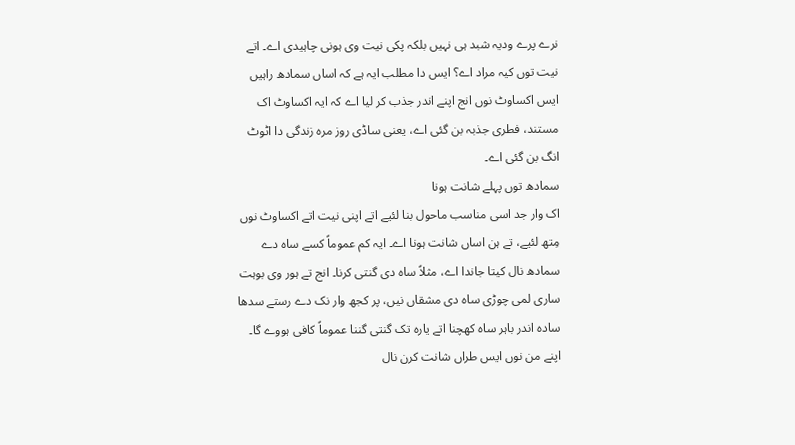نرے پرے ودیہ شبد ہی نہیں بلکہ پکی نیت وی ہونی چاہیدی اے۔ اتے نیت توں کیہ مراد اے؟ ایس دا مطلب ایہ ہے کہ اساں سمادھ راہیں ایس اکساوٹ نوں انج اپنے اندر جذب کر لیا اے کہ ایہ اکساوٹ اک مستند، فطری جذبہ بن گئی اے، یعنی ساڈی روز مرہ زندگی دا اٹوٹ انگ بن گئی اے۔
سمادھ توں پہلے شانت ہونا
اک وار جد اسی مناسب ماحول بنا لئیے اتے اپنی نیت اتے اکساوٹ نوں مِتھ لئیے، تے ہن اساں شانت ہونا اے۔ ایہ کم عموماً کسے ساہ دے سمادھ نال کیتا جاندا اے، مثلاً ساہ دی گنتی کرنا۔ انج تے ہور وی بوہت ساری لمی چوڑی ساہ دی مشقاں نیں، پر کجھ وار نک دے رستے سدھا سادہ اندر باہر ساہ کھچنا اتے یارہ تک گنتی گننا عموماً کافی ہووے گا۔ اپنے من نوں ایس طراں شانت کرن نال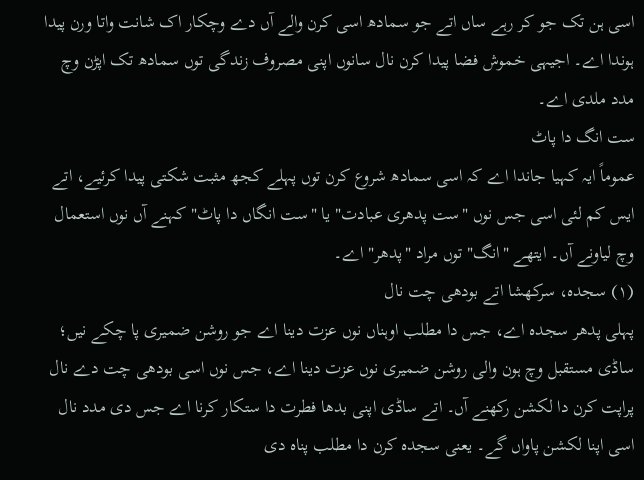اسی ہن تک جو کر رہے ساں اتے جو سمادھ اسی کرن والے آں دے وچکار اک شانت واتا ورن پیدا ہوندا اے۔ اجیہی خموش فضا پیدا کرن نال سانوں اپنی مصروف زندگی توں سمادھ تک اپڑن وچ مدد ملدی اے۔
ست انگ دا پاٹ
عموماً ایہ کہیا جاندا اے کہ اسی سمادھ شروع کرن توں پہلے کجھ مثبت شکتی پیدا کرئیے، اتے ایس کم لئی اسی جس نوں "ست پدھری عبادت" یا "ست انگاں دا پاٹ" کہنے آں نوں استعمال وچ لیاونے آں۔ ایتھے "انگ" توں مراد "پدھر" اے۔
(۱) سجدہ، سرکھشا اتے بودھی چت نال
پہلی پدھر سجدہ اے، جس دا مطلب اوہناں نوں عزت دینا اے جو روشن ضمیری پا چکے نیں؛ ساڈی مستقبل وچ ہون والی روشن ضمیری نوں عزت دینا اے، جس نوں اسی بودھی چت دے نال پراپت کرن دا لکشن رکھنے آں۔ اتے ساڈی اپنی بدھا فطرت دا ستکار کرنا اے جس دی مدد نال اسی اپنا لکشن پاواں گے۔ یعنی سجدہ کرن دا مطلب پناہ دی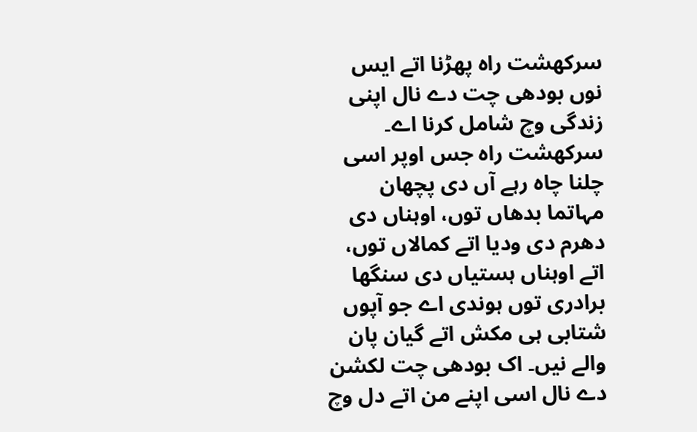سرکھشت راہ پھڑنا اتے ایس نوں بودھی چت دے نال اپنی زندگی وچ شامل کرنا اے۔ سرکھشت راہ جس اوپر اسی چلنا چاہ رہے آں دی پچھان مہاتما بدھاں توں، اوہناں دی دھرم دی ودیا اتے کمالاں توں، اتے اوہناں ہستیاں دی سنگھا برادری توں ہوندی اے جو آپوں شتابی ہی مکش اتے گیان پان والے نیں۔ اک بودھی چت لکشن دے نال اسی اپنے من اتے دل وچ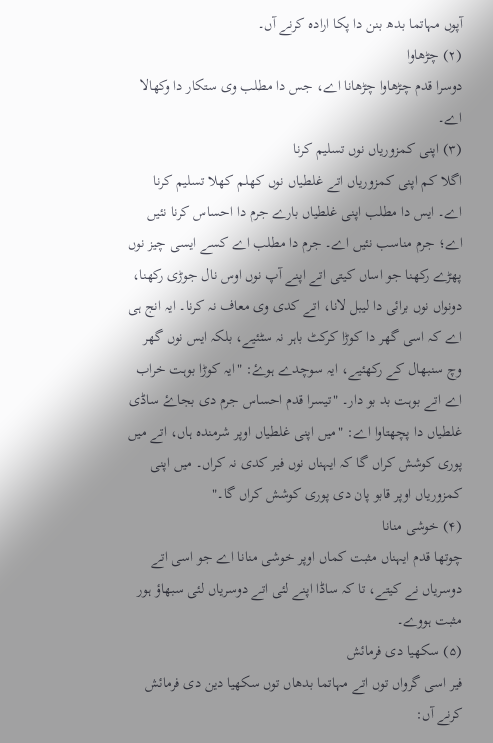آپوں مہاتما بدھ بنن دا پکا ارادہ کرنے آں۔
(۲) چڑھاوا
دوسرا قدم چڑھاوا چڑھانا اے، جس دا مطلب وی ستکار دا وکھالا اے۔
(۳) اپنی کمزوریاں نوں تسلیم کرنا
اگلا کم اپنی کمزوریاں اتے غلطیاں نوں کھلم کھلا تسلیم کرنا اے۔ ایس دا مطلب اپنی غلطیاں بارے جرم دا احساس کرنا نئیں اے؛ جرم مناسب نئیں اے۔ جرم دا مطلب اے کسے ایسی چیز نوں پھڑے رکھنا جو اساں کیتی اتے اپنے آپ نوں اوس نال جوڑی رکھنا، دونواں نوں برائی دا لیبل لانا، اتے کدی وی معاف نہ کرنا۔ ایہ انج ہی اے کہ اسی گھر دا کوڑا کرکٹ باہر نہ سٹئیے، بلکہ ایس نوں گھر وچ سنبھال کے رکھئیے، ایہ سوچدے ہوۓ: "ایہ کوڑا بوہت خراب اے اتے بوہت بد بو دار۔ "تیسرا قدم احساس جرم دی بجاۓ ساڈی غلطیاں دا پچھتاوا اے: "میں اپنی غلطیاں اوپر شرمندہ ہاں، اتے میں پوری کوشش کراں گا کہ ایہناں نوں فیر کدی نہ کراں۔ میں اپنی کمزوریاں اوپر قابو پان دی پوری کوشش کراں گا۔"
(۴) خوشی منانا
چوتھا قدم ایہناں مثبت کماں اوپر خوشی منانا اے جو اسی اتے دوسریاں نے کیتے، تا کہ ساڈا اپنے لئی اتے دوسریاں لئی سبھاؤ ہور مثبت ہووے۔
(۵) سکھیا دی فرمائش
فیر اسی گرواں توں اتے مہاتما بدھاں توں سکھیا دین دی فرمائش کرنے آں: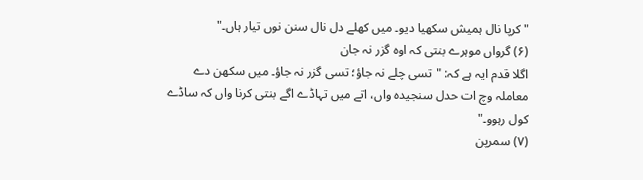" کرپا نال ہمیش سکھیا دیو۔ میں کھلے دل نال سنن نوں تیار ہاں۔"
(۶) گرواں موہرے بنتی کہ اوہ گزر نہ جان
اگلا قدم ایہ ہے کہ: "تسی چلے نہ جاؤ؛ تسی گزر نہ جاؤ۔ میں سکھن دے معاملہ وچ ات حدل سنجیدہ واں، اتے میں تہاڈے اگے بنتی کرنا واں کہ ساڈے کول رہوو۔"
(۷) سمرپن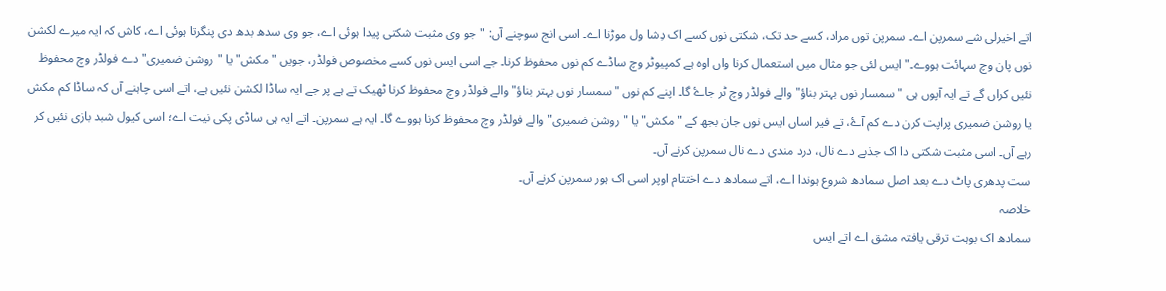اتے اخیرلی شے سمرپن اے۔ سمرپن توں مراد، کسے حد تک، شکتی نوں کسے اک دِشا ول موڑنا اے۔ اسی انج سوچنے آں: "جو وی مثبت شکتی پیدا ہوئی اے، جو وی سدھ بدھ دی پنگرتا ہوئی اے، کاش کہ ایہ میرے لکشن نوں پان وچ سہائت ہووے۔" ایس لئی جو مثال میں استعمال کرنا واں اوہ ہے کمپیوٹر وچ ساڈے کم نوں محفوظ کرنا۔ جے اسی ایس نوں کسے مخصوص فولڈر، جویں "مکش" یا "روشن ضمیری" دے فولڈر وچ محفوظ نئیں کراں گے تے ایہ آپوں ہی "سمسار نوں بہتر بناؤ" والے فولڈر وچ ٹر جاۓ گا۔ اپنے کم نوں "سمسار نوں بہتر بناؤ" والے فولڈر وچ محفوظ کرنا ٹھیک تے ہے پر جے ایہ ساڈا لکشن نئیں ہے، اتے اسی چاہنے آں کہ ساڈا کم مکش یا روشن ضمیری پراپت کرن دے کم آۓ، تے فیر اساں ایس نوں جان بجھ کے "مکش" یا "روشن ضمیری" والے فولڈر وچ محفوظ کرنا ہووے گا۔ ایہ ہے سمرپن۔ اتے ایہ ہی ساڈی پکی نیت اے؛ اسی کیول شبد بازی نئیں کر رہے آں۔ اسی مثبت شکتی دا اک جذبے دے نال، درد مندی دے نال سمرپن کرنے آں۔
ست پدھری پاٹ دے بعد اصل سمادھ شروع ہوندا اے، اتے سمادھ دے اختتام اوپر اسی اک ہور سمرپن کرنے آں۔
خلاصہ
سمادھ اک بوہت ترقی یافتہ مشق اے اتے ایس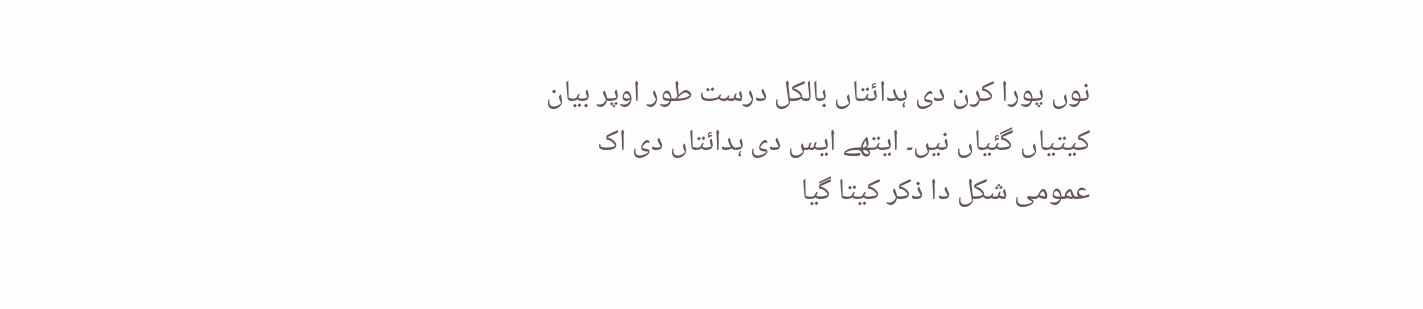نوں پورا کرن دی ہدائتاں بالکل درست طور اوپر بیان کیتیاں گئیاں نیں۔ ایتھے ایس دی ہدائتاں دی اک عمومی شکل دا ذکر کیتا گیا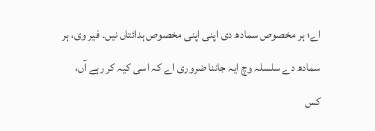اے؛ ہر مخصوص سمادھ دی اپنی اپنی مخصوص ہدائتاں نیں۔ فیر وی، ہر سمادھ دے سلسلہ وچ ایہ جاننا ضروری اے کہ اسی کیہ کر رہے آں، کس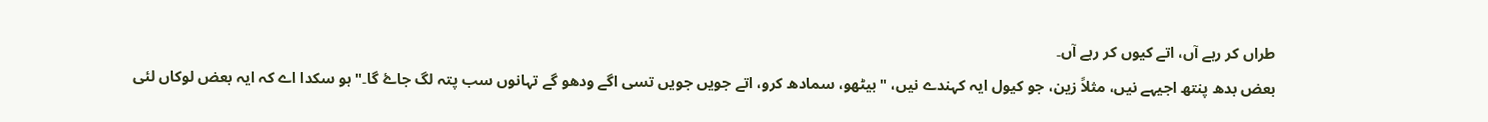طراں کر رہے آں، اتے کیوں کر رہے آں۔
بعض بدھ پنتھ اجیہے نیں، مثلاً زین، جو کیول ایہ کہندے نیں، "بیٹھو، سمادھ کرو، اتے جویں جویں تسی اگے ودھو گے تہانوں سب پتہ لگ جاۓ گا۔" ہو سکدا اے کہ ایہ بعض لوکاں لئی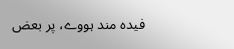فیدہ مند ہووے، پر بعض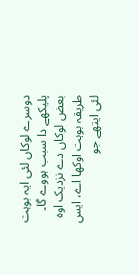دوسرے لوکاں لئی ایہ بوہت پلیکھے دا سبب ہووے گا۔ بعض لوکاں دے نزدیک اوہ طریقہ بوہت اوکھا اے، ایس لئی ایتھے جو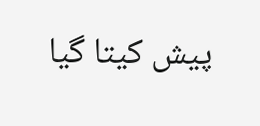پیش کیتا گیا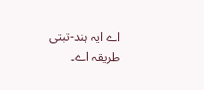اے ایہ ہند-تبتی طریقہ اے۔